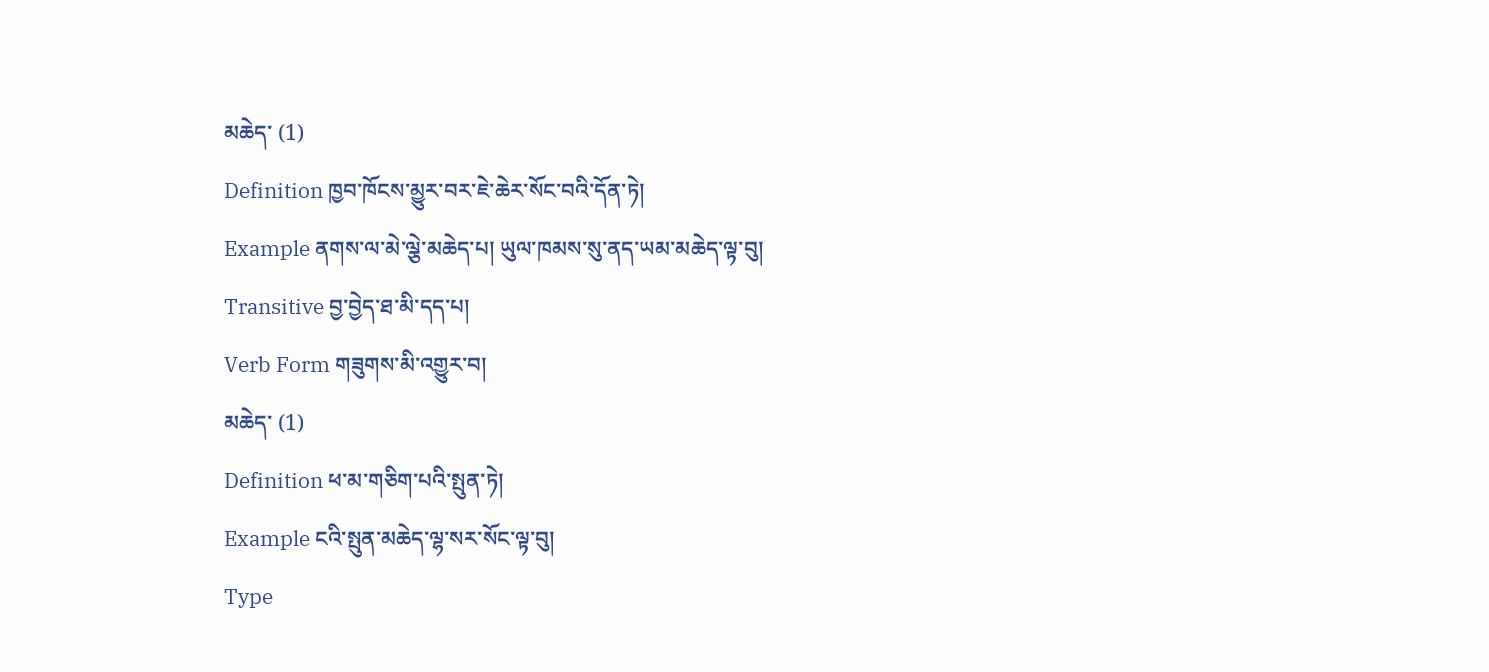མཆེད་ (1)
Definition ཁྱབ་ཁོངས་མྱུར་བར་ཇེ་ཆེར་སོང་བའི་དོན་ཏེ།
Example ནགས་ལ་མེ་ལྕེ་མཆེད་པ། ཡུལ་ཁམས་སུ་ནད་ཡམ་མཆེད་ལྟ་བུ།
Transitive བྱ་བྱེད་ཐ་མི་དད་པ།
Verb Form གཟུགས་མི་འགྱུར་བ།
མཆེད་ (1)
Definition ཕ་མ་གཅིག་པའི་སྤུན་ཏེ།
Example ངའི་སྤུན་མཆེད་ལྷ་སར་སོང་ལྟ་བུ།
Type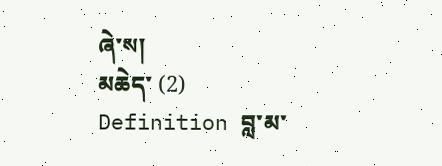ཞེ་ས།
མཆེད་ (2)
Definition བླ་མ་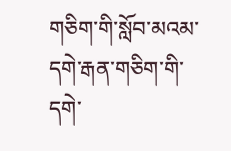གཅིག་གི་སློབ་མའམ་དགེ་རྒན་གཅིག་གི་དགེ་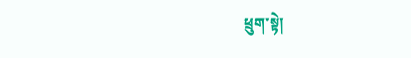ཕྲུག་སྟེ།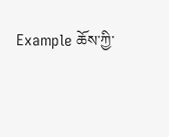Example ཆོས་ཀྱི་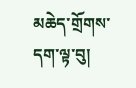མཆེད་གྲོགས་དག་ལྟ་བུ།